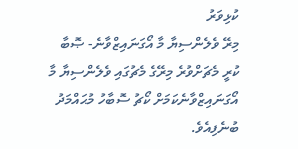ކުޅިވަރު
މިރޭ ވެލެންސިޔާ މާ އޯގަނައިޒްވާނެ- ޞޮބާ
ކުރީ މެޗަށްވުރެ މިރޭގެ މެޗުގައި ވެލެންސިޔާ މާ އޯގަނައިޒްވާނެކަމަށް ކޯޗު ސޮބާހު މުޙައްމަދު ބުނެފިއެވެ.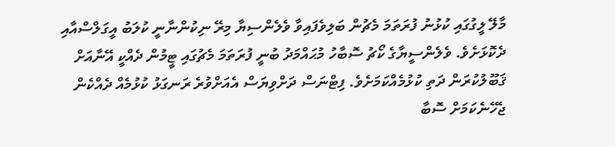މާލޭ ލީގުގައި ކުޅުނު ފުރަތަމަ މެޗުން ބަލިވެފައިވާ ވެލެންސިޔާ މިރޭ ނިކުންނާނީ ކުލަބު އީގަލްސްއާއި ދެކޮޅަށެވެ. ވެލެންސީޔާގެ ކޯޗު ސޮބާހު މުޙައްމަދު ބުނީ ފުރަތަމަ މެޗުގައި ޓީމުން ދެއްކީ އޭނާއަށް ޤަބޫލުކުރަން ދަތި ކުޅުމެއްކަމަށެވެ. ފިޓްނަސް ދަށްވިޔަސް އެއަށްވުރެ ރަނގަޅު ކުޅުމެއް ދެއްކެން ޖެހޭނެކަމަށް ސޮބާ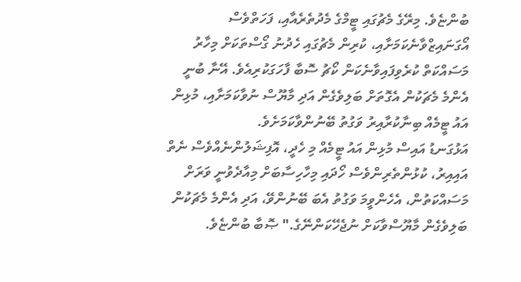ބުންޏެވެ. މިރޭގެ މެޗުގައި ޓީމްގެ މެދުތެރެއާއި، ފަހަތްވެސް އޯގަނައިޒްވާނެކަމަށާއި، ކުރިން މެޗުގައި ހެދުނު ގޯސްތަކަށް މިހާރު މަސައްކަތް ކުރެވިފައިވާނެކަން ކޯޗު ސޮބާ ފާހަގަކުރިއެވެ. އޭނާ ބުނީ އެންމެ މެޗަކުން އެގޮތަށް ބަލިވެގެން އަދި މާޔޫސް ނުވާކަމަށާއި، މުޅިން އައު ޓީމެއް ބިނާކުރާއިރު ވަގުތު ބޭނުންވާކަމަށެވެ.
އަޅުގަނޑު އައިސް މުޅިން އައު ޓީމެއް މި ހެދީ، އޮފިޝަލުންނެއްވެސް ނެތް އައިއިރު، ކުޅުންތެރިންވެސް ހޯދައި މިހާހިސާބަށް މިއާދެވުނީ ވަރަށް މަސައްކަތުން، އެހެންވީމަ ވަގުތު އެބަ ބޭނުންވޭ، އަދި އެންމެ މެޗަކުން ބަލިވެގެން މާޔޫސްވާކަށް ނުޖެހޭކަންނޭގެ." ޞޮބާ ބުންޏެވެ.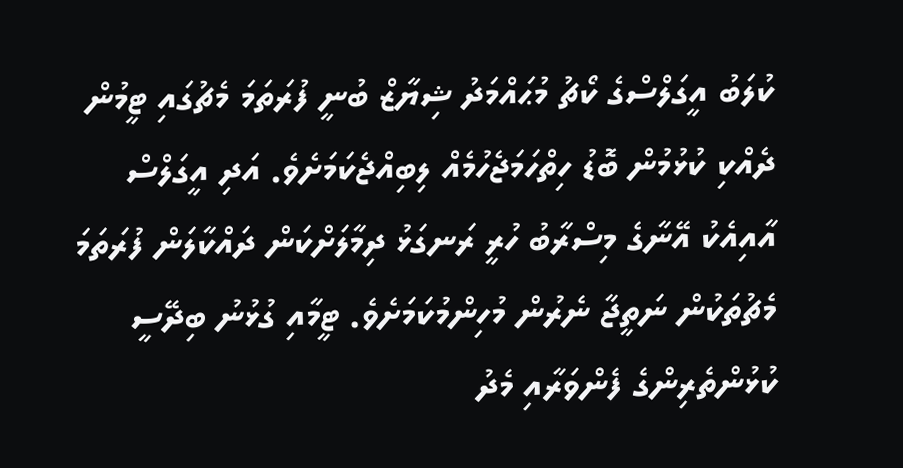ކުލަބު އީގަލްސްގެ ކޯޗު މުޙައްމަދު ޝިޔާޒް ބުނީ ފުރަތަމަ މެޗުގައި ޓީމުން ދެއްކި ކުޅުމުން ބޮޑު ހިތްހަމަޖެހުމެއް ލިބިއްޖެކަމަށެވެ. އަދި އީގަލްސް އާއިއެކު އޭނާގެ މިސްރާބު ހުރީ ރަނގަޅު ދިމާލަށްކަން ދައްކާލަން ފުރަތަމަ މެޗުތަކުން ނަތީޖާ ނެރުން މުހިންމުކަމަށެވެ. ޓީމާއި ގުޅުނު ބިދޭސީ ކުޅުންތެރިންގެ ފެންވަރާއި މެދު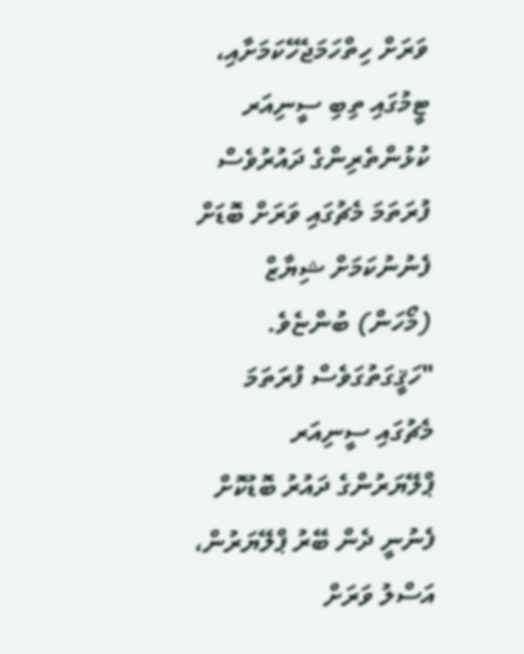ވަރަށް ހިތްހަމަޖެހޭކަމަށާއި، ޓީމުގައި ތިބި ސީނިއަރ ކުޅުންތެރިންގެ ދައުރުވެސް ފުރަތަމަ މެޗުގައި ވަރަށް ބޮޑަށް ފެނުނުކަމަށް ޝިޔާޒް (މޯހަން) ބުންޏެވެ.
"ހަޤީގަތުގަވެސް ފުރަތަމަ މެޗުގައި ސީނިއަރ ޕްލޭޔަރުންގެ ދައުރު ބޮޑުކޮށް ފެނުނީ ދެން ބޭރު ޕްލޭޔަރުން، އަސްލު ވަރަށް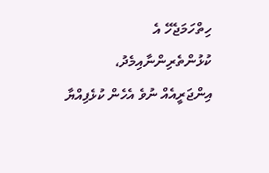ހިތްހަމަޖެހޭ އެ ކުޅުންތެރިންނާއިމެދު، އިންޖަރީއެއް ނުވެ އެހެން ކުޅެފިއްޔާ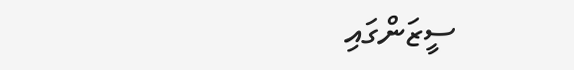ސީޒަންގައި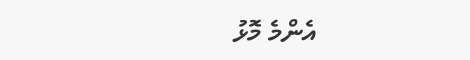އެންމެ މޮޅު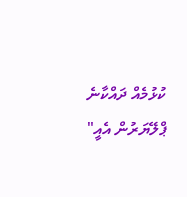ކުޅުމެއް ދައްކާނެ ޕްލޭޔަރުން އެއީ"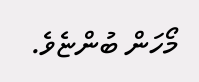މޯހަން ބުންޏެވެ.